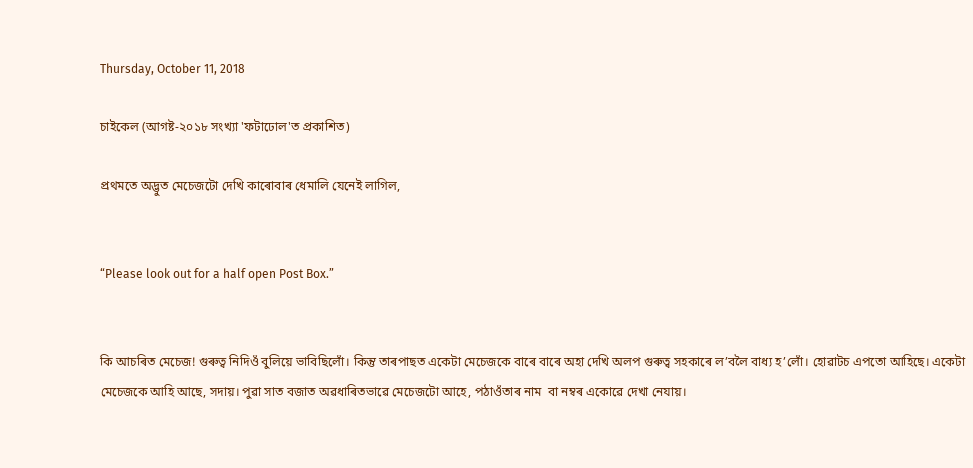Thursday, October 11, 2018

চাইকেল (আগষ্ট-২০১৮ সংখ্যা 'ফটাঢোল'ত প্ৰকাশিত)

প্ৰথমতে অদ্ভুত মেচেজটো দেখি কাৰোবাৰ ধেমালি যেনেই লাগিল,


“Please look out for a half open Post Box.”


কি আচৰিত মেচেজ! গুৰুত্ব নিদিওঁ বুলিয়ে ভাবিছিলোঁ। কিন্তু তাৰপাছত একেটা মেচেজকে বাৰে বাৰে অহা দেখি অলপ গুৰুত্ব সহকাৰে ল’বলৈ বাধ্য হ’লোঁ। হোৱাটচ এপতো আহিছে। একেটা মেচেজকে আহি আছে, সদায়। পুৱা সাত বজাত অৱধাৰিতভাৱে মেচেজটো আহে, পঠাওঁতাৰ নাম  বা নম্বৰ একোৱে দেখা নেযায়।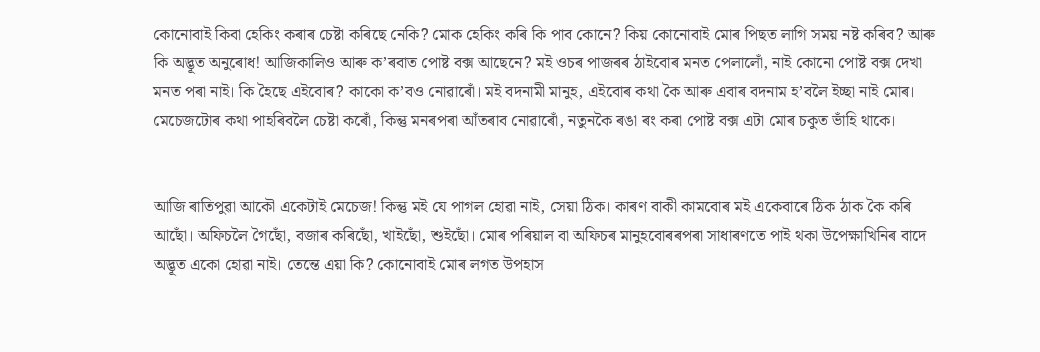কোনোবাই কিবা হেকিং কৰাৰ চেষ্টা কৰিছে নেকি? মোক হেকিং কৰি কি পাব কোনে? কিয় কোনোবাই মোৰ পিছত লাগি সময় নষ্ট কৰিব? আৰু কি অদ্ভূত অনুৰোধ! আজিকালিও আৰু ক’ৰবাত পোষ্ট বক্স আছেনে? মই ওচৰ পাজৰৰ ঠাইবোৰ মনত পেলালোঁ, নাই কোনো পোষ্ট বক্স দেখা মনত পৰা নাই। কি হৈছে এইবোৰ? কাকো ক’বও নোৱাৰোঁ। মই বদনামী মানুহ, এইবোৰ কথা কৈ আৰু এবাৰ বদনাম হ’বলৈ ইচ্ছা নাই মোৰ। মেচেজটোৰ কথা পাহৰিবলৈ চেষ্টা কৰোঁ, কিন্তু মনৰপৰা আঁতৰাব নোৱাৰোঁ, নতুনকৈ ৰঙা ৰং কৰা পোষ্ট বক্স এটা মোৰ চকুত ভাঁহি থাকে।


আজি ৰাতিপুৱা আকৌ একেটাই মেচেজ! কিন্তু মই যে পাগল হোৱা নাই, সেয়া ঠিক। কাৰণ বাকী কামবোৰ মই একেবাৰে ঠিক ঠাক কৈ কৰি আছোঁ। অফিচলৈ গৈছোঁ, বজাৰ কৰিছোঁ, খাইছোঁ, শুইছোঁ। মোৰ পৰিয়াল বা অফিচৰ মানুহবোৰৰপৰা সাধাৰণতে পাই থকা উপেক্ষাখিনিৰ বাদে অদ্ভূত একো হোৱা নাই। তেন্তে এয়া কি? কোনোবাই মোৰ লগত উপহাস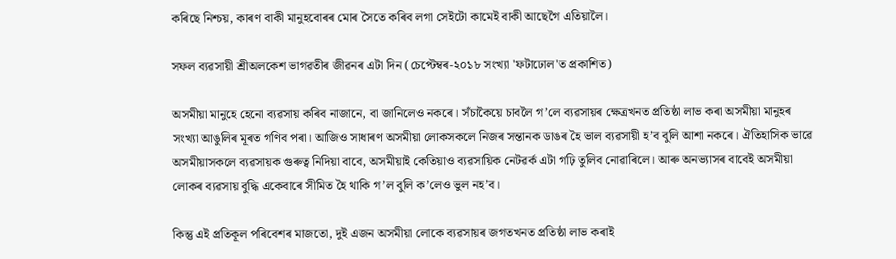কৰিছে নিশ্চয়, কাৰণ বাকী মানুহবোৰৰ মোৰ সৈতে কৰিব লগা সেইটো কামেই বাকী আছেগৈ এতিয়ালৈ।

সফল ব্যৱসায়ী শ্ৰীঅলকেশ ভাগৱতীৰ জীৱনৰ এটা দিন (চেপ্টেম্বৰ-২০১৮ সংখ্যা 'ফটাঢোল'ত প্ৰকাশিত)

অসমীয়া মানুহে হেনো ব্যৱসায় কৰিব নাজানে, বা জানিলেও নকৰে। সঁচাকৈয়ে চাবলৈ গ’লে ব্যৱসায়ৰ ক্ষেত্ৰখনত প্ৰতিষ্ঠা লাভ কৰা অসমীয়া মানুহৰ সংখ্যা আঙুলিৰ মূৰত গণিব পৰা। আজিও সাধাৰণ অসমীয়া লোকসকলে নিজৰ সন্তানক ডাঙৰ হৈ ভাল ব্যৱসায়ী হ’ব বুলি আশা নকৰে। ঐতিহাসিক ভাৱে অসমীয়াসকলে ব্যৱসায়ক গুৰুত্ব নিদিয়া বাবে, অসমীয়াই কেতিয়াও ব্যৱসায়িক নেটৱৰ্ক এটা গঢ়ি তুলিব নোৱাৰিলে। আৰু অনভ্যাসৰ বাবেই অসমীয়া লোকৰ ব্যৱসায় বুদ্ধি একেবাৰে সীমিত হৈ থাকি গ’ল বুলি ক’লেও ভুল নহ’ব।

কিন্তু এই প্ৰতিকূল পৰিবে‍শৰ মাজতো, দুই এজন অসমীয়া লোকে ব্যৱসায়ৰ জগতখনত প্ৰতিষ্ঠা লাভ কৰাই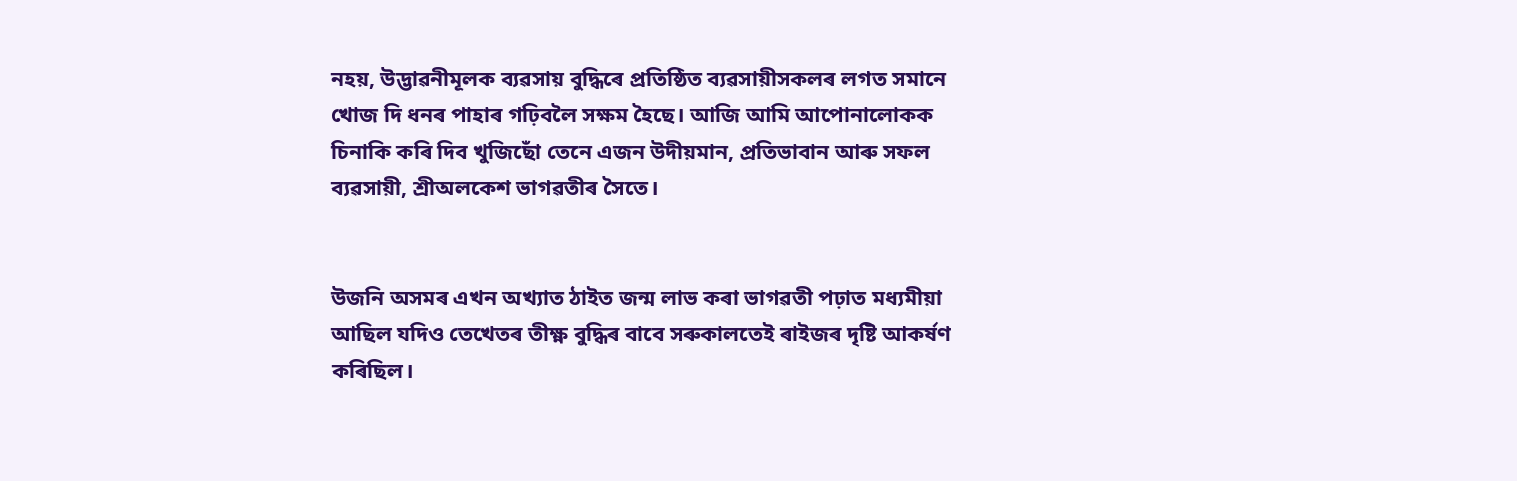নহয়, উদ্ভাৱনীমূলক ব্যৱসায় বুদ্ধিৰে প্ৰতিষ্ঠিত ব্যৱসায়ীসকলৰ লগত সমানে খোজ দি ধনৰ পাহাৰ গঢ়িবলৈ সক্ষম হৈছে। আজি আমি আপোনালোকক চিনাকি কৰি দিব খুজিছোঁ তেনে এজন উদীয়মান, প্ৰতিভাবান আৰু সফল ব্যৱসায়ী, শ্ৰীঅলকেশ ভাগৱতীৰ সৈতে।


উজনি অসমৰ এখন অখ্যাত ঠাইত জন্ম লাভ কৰা ভাগৱতী পঢ়াত মধ্যমীয়া আছিল যদিও তেখেতৰ তীক্ষ্ণ বুদ্ধিৰ বাবে সৰুকালতেই ৰাইজৰ দৃষ্টি আকৰ্ষণ কৰিছিল।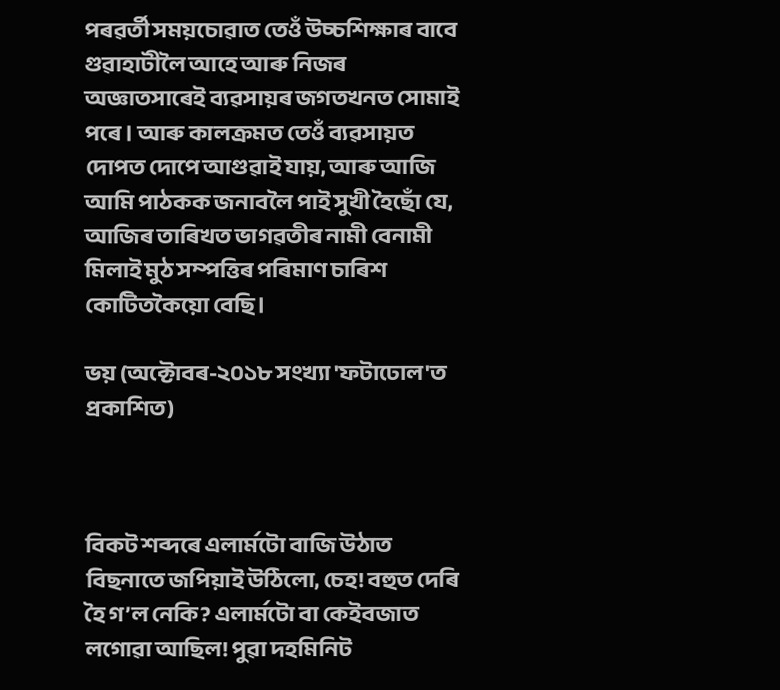পৰৱৰ্তী সময়চোৱাত তেওঁ উচ্চশিক্ষাৰ বাবে গুৱাহাটীলৈ আহে আৰু নিজৰ অজ্ঞাতসাৰেই ব্যৱসায়ৰ জগতখনত সোমাই পৰে। আৰু কালক্ৰমত তেওঁ ব্যৱসায়ত দোপত দোপে আগুৱাই যায়, আৰু আজি আমি পাঠকক জনাবলৈ পাই সুখী হৈছোঁ যে, আজিৰ তাৰিখত ভাগৱতীৰ নামী বেনামী মিলাই মুঠ সম্পত্তিৰ পৰিমাণ চাৰিশ কোটিতকৈয়ো বেছি।

ভয় (অক্টোবৰ-২০১৮ সংখ্যা 'ফটাঢোল'ত প্ৰকাশিত)



বিকট শব্দৰে এলাৰ্মটো বাজি উঠাত বিছনাতে জপিয়াই উঠিলো, চেহ! বহুত দেৰি হৈ গ’ল নেকি? এলাৰ্মটো বা কেইবজাত লগোৱা আছিল! পুৱা দহমিনিট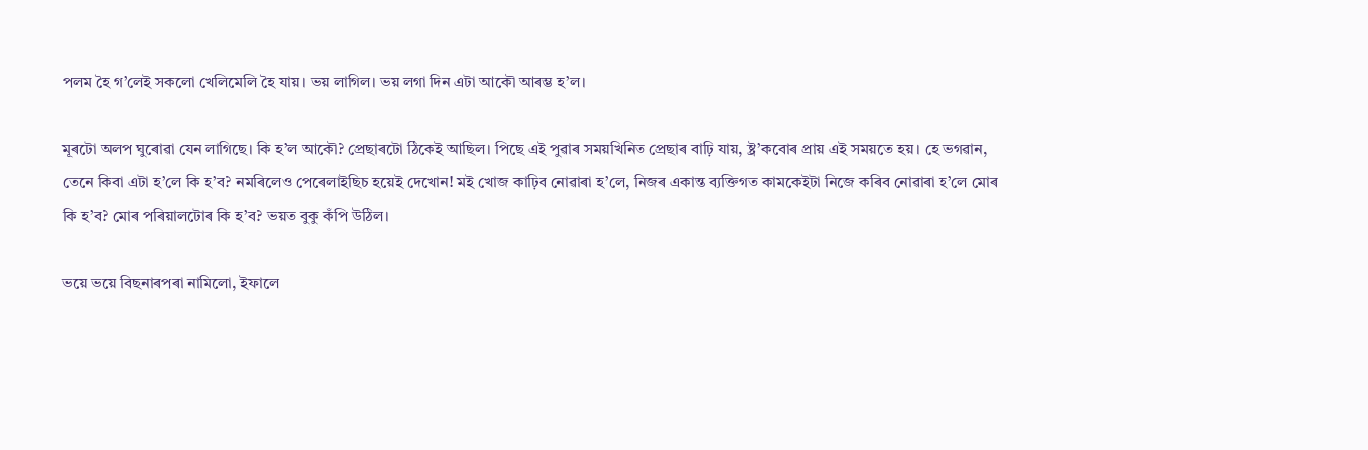পলম হৈ গ’লেই সকলো খেলিমেলি হৈ যায়। ভয় লাগিল। ভয় লগা দিন এটা আকৌ আৰম্ভ হ’ল।

মূৰটো অলপ ঘুৰোৱা যেন লাগিছে। কি হ’ল আকৌ? প্ৰেছাৰটো ঠিকেই আছিল। পিছে এই পুৱাৰ সময়খিনিত প্ৰেছাৰ বাঢ়ি যায়, ষ্ট্ৰ’কবোৰ প্ৰায় এই সময়তে হয়। হে ভগৱান, তেনে কিবা এটা হ’লে কি হ’ব? নমৰিলেও পেৰেলাইছিচ হয়েই দেখোন! মই খোজ কাঢ়িব নোৱাৰা হ’লে, নিজৰ একান্ত ব্যক্তিগত কামকেইটা নিজে কৰিব নোৱাৰা হ’লে মোৰ কি হ’ব? মোৰ পৰিয়ালটোৰ কি হ’ব? ভয়ত বুকু কঁপি উঠিল।

ভয়ে ভয়ে বিছনাৰপৰা নামিলো, ইফালে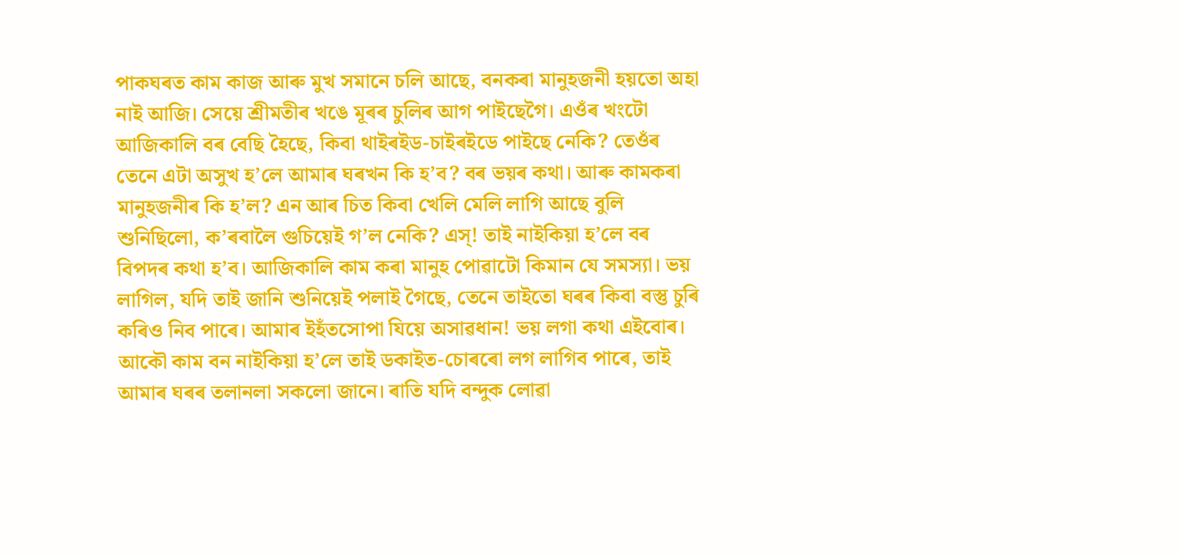পাকঘৰত কাম কাজ আৰু মুখ সমানে চলি আছে, বনকৰা মানুহজনী হয়তো অহা নাই আজি। সেয়ে শ্ৰীমতীৰ খঙে মূৰৰ চুলিৰ আগ পাইছেগৈ। এওঁৰ খংটো আজিকালি বৰ বেছি হৈছে, কিবা থাইৰইড-চাইৰইডে পাইছে নেকি? তেওঁৰ তেনে এটা অসুখ হ’লে আমাৰ ঘৰখন কি হ’ব? বৰ ভয়ৰ কথা। আৰু কামকৰা মানুহজনীৰ কি হ’ল? এন আৰ চিত কিবা খেলি মেলি লাগি আছে বুলি শুনিছিলো, ক’ৰবালৈ গুচিয়েই গ’ল নেকি? এস্! তাই নাইকিয়া হ’লে বৰ বিপদৰ কথা হ’ব। আজিকালি কাম কৰা মানুহ পোৱাটো কিমান যে সমস্যা। ভয় লাগিল, যদি তাই জানি শুনিয়েই পলাই গৈছে, তেনে তাইতো ঘৰৰ কিবা বস্তু চুৰি কৰিও নিব পাৰে। আমাৰ ইহঁতসোপা যিয়ে অসাৱধান! ভয় লগা কথা এইবোৰ। আকৌ কাম বন নাইকিয়া হ’লে তাই ডকাইত-চোৰৰো লগ লাগিব পাৰে, তাই আমাৰ ঘৰৰ তলানলা সকলো জানে। ৰাতি যদি বন্দুক লোৱা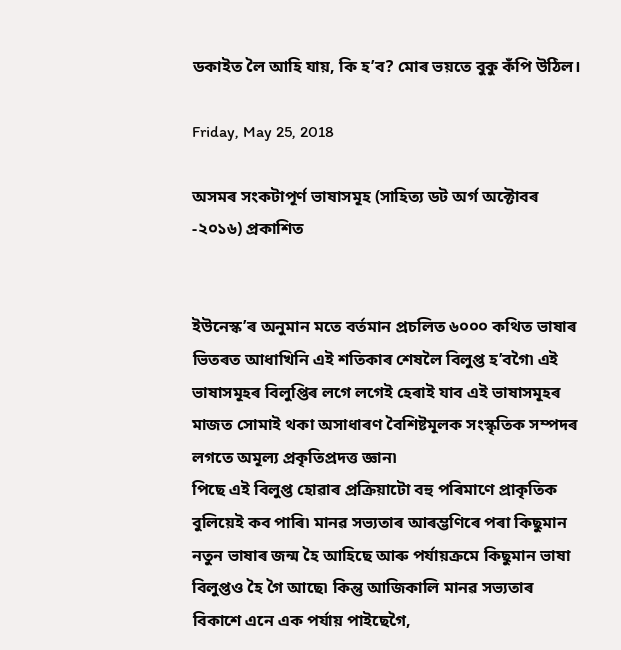ডকাইত লৈ আহি যায়, কি হ’ব? মোৰ ভয়তে বুকু কঁপি উঠিল।

Friday, May 25, 2018

অসমৰ সংকটাপূৰ্ণ ভাষাসমূহ (সাহিত্য ডট অৰ্গ অক্টোবৰ -২০১৬) প্ৰকাশিত


ইউনেস্ক’ৰ অনুমান মতে বৰ্তমান প্ৰচলিত ৬০০০ কথিত ভাষাৰ ভিতৰত আধাখিনি এই শতিকাৰ শেষলৈ বিলুপ্ত হ’বগৈ৷ এই ভাষাসমূহৰ বিলুপ্তিৰ লগে লগেই হেৰাই যাব এই ‍ভাষাসমূহৰ মাজত সোমাই থকা অসাধাৰণ বৈশিষ্টমূলক সংস্কৃতিক সম্পদৰ লগতে অমূল্য প্ৰকৃতিপ্ৰদত্ত জ্ঞান৷
পিছে এই বিলুপ্ত হোৱাৰ প্ৰক্ৰিয়াটো বহু পৰিমাণে প্ৰাকৃতিক বুলিয়েই কব পাৰি৷ মানৱ সভ্যতাৰ আৰম্ভণিৰে পৰা কিছুমান নতুন ভাষাৰ জন্ম হৈ আহিছে আৰু পৰ্যায়ক্ৰমে কিছুমান ভাষা বিলুপ্তও হৈ গৈ আছে৷ কিন্তু আজিকালি মানৱ সভ্যতাৰ বিকাশে এনে এক পৰ্যায় পাইছেগৈ,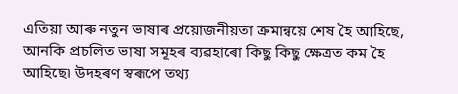এতিয়া আৰু নতুন ভাষাৰ প্ৰয়োজনীয়তা ক্ৰমান্বয়ে শেষ হৈ আহিছে, আনকি প্ৰচলিত ভাষা সমূহৰ ব্যৱহাৰো কিছু কিছু ক্ষেত্ৰত কম হৈ আহিছে৷ উদহৰণ স্বৰূপে তথ্য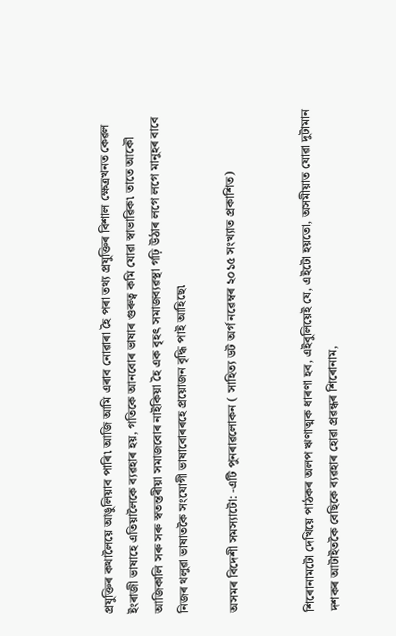প্ৰযুক্তিৰ কথালৈয়ে আঙুলিয়াব পাৰি৷ আজি আমি এৰাব নোৱাৰা হৈ পৰা তথ্য প্ৰযুক্তিৰ বিশাল ক্ষেত্ৰখনত কেৱল ইংৰাজী ভাষাহে এতিয়ালৈকে ব্যৱহাৰ হয়, গতিকে আনবোৰ ভাষাৰ গুৰুত্ব কমি যোৱা স্বাভাৱিক৷ তাতে আকৌ আজিকালি সৰু সৰু স্বতন্তৰীয়া সমাজবোৰ নাইকিয়া হৈ এক বৃহৎ সমাজব্যৱস্থা গঢ়ি উঠাৰ লগে লগে মানুহৰ বাবে নিজৰ থলুৱা ভাষাতকৈ সংযোগী ভাষাবোৰৰহে প্ৰয়োজন বৃদ্ধি পাই আহিছে৷

অসমৰ বিদেশী সমস্যাটো: -এটি পুনৰাৱলোকন ( সাহিত্য ডট অৰ্গ নৱেম্বৰ ২০১৫ সংখ্যাত প্ৰকাশিত)


শিৰোনামটো দেখিয়ে পাঠকৰ অলপ ঋণাত্মক ধাৰণা হব, এইবুলিয়েই যে, এইটো হয়তো, অসমীয়াত যোৱা দুটামান দশকৰ আটাইতকৈ বেছিকে ব্যৱহাৰ হোৱা প্ৰৱন্ধৰ শিৰোনাম,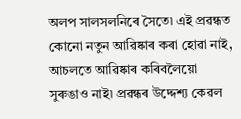অলপ সালসলনিৰে সৈতে৷ এই প্ৰৱন্ধত কোনো নতুন আৱিষ্কাৰ কৰা হোৱা নাই, আচলতে আৱিষ্কাৰ কৰিবলৈয়ো সুৰুঙাও নাই৷ প্ৰৱন্ধৰ উদ্দেশ্য কেৱল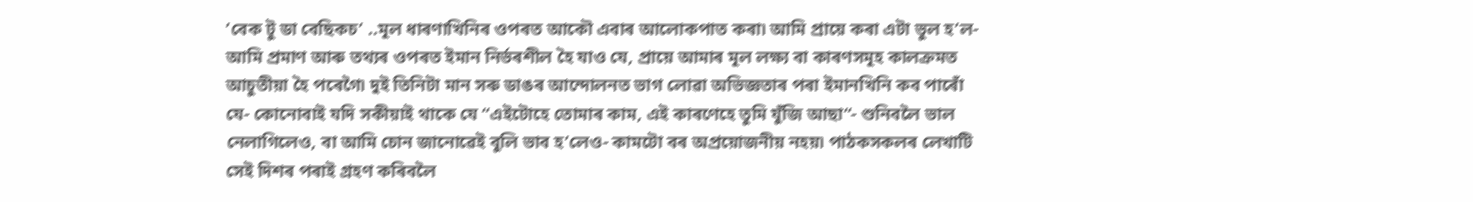’বেক টু ডা বেছিকচ’ ..মূল ধাৰণাখিনিৰ ওপৰত আকৌ এবাৰ আলোকপাত কৰা৷ আমি প্ৰায়ে কৰা এটা ভুল হ’ল- আমি প্ৰমাণ আৰু তথ্যৰ ওপৰত ইমান নিৰ্ভৰশীল হৈ যাও যে, প্ৰায়ে আমাৰ মূল লক্ষ্য বা কাৰণসমূহ কালক্ৰমত আচুতীয়া হৈ পৰেগৈ৷ দুই তিনিটা মান সৰু ডাঙৰ আন্দোলনত ভাগ লোৱা অভিজ্ঞতাৰ পৰা ইমানখিনি কব পাৰোঁ যে- কোনোবাই যদি সকীয়াই থাকে যে “এইটোহে তোমাৰ কাম, এই কাৰণেহে তুমি যুঁজি আছা“- শুনিবলৈ ভাল নেলাগিলেও, বা আমি চোন জানোৱেই বুলি ভাব হ’লেও- কামটো বৰ অপ্ৰয়োজনীয় নহয়৷ পাঠকসকলৰ লেখাটি সেই দিশৰ পৰাই গ্ৰহণ কৰিবলৈ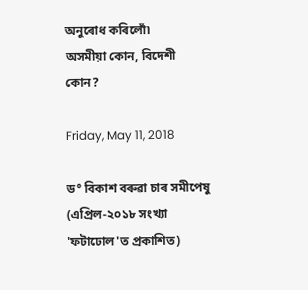অনুৰোধ কৰিলোঁ৷
অসমীয়া কোন, বিদেশী কোন?

Friday, May 11, 2018

ড° বিকাশ বৰুৱা চাৰ সমীপেষু (এপ্ৰিল-২০১৮ সংখ্যা 'ফটাঢোল'ত প্ৰকাশিত)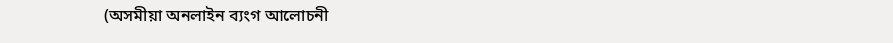(অসমীয়া অনলাইন ব্যংগ আলোচনী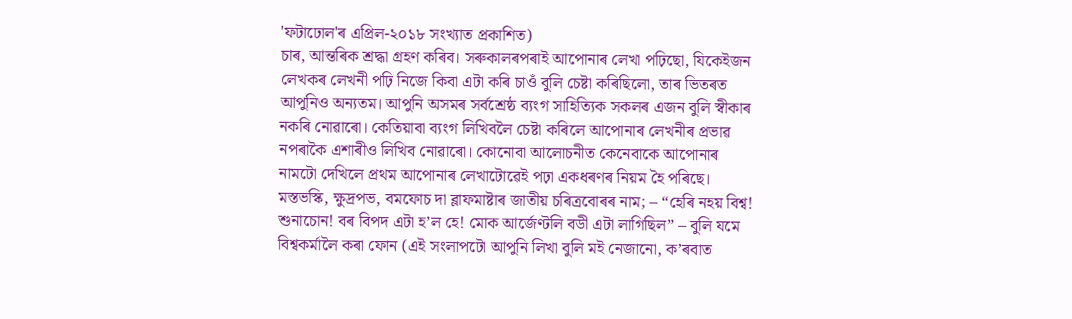'ফটাঢোল'ৰ এপ্ৰিল-২০১৮ সংখ্যাত প্ৰকাশিত)
চাৰ, আন্তৰিক শ্ৰদ্ধা গ্ৰহণ কৰিব। সৰুকালৰপৰাই আপোনাৰ লেখা পঢ়িছো, যিকেইজন লেখকৰ লেখনী পঢ়ি নিজে কিবা এটা কৰি চাওঁ বুলি চেষ্টা কৰিছিলো, তাৰ ভিতৰত আপুনিও অন্যতম। আপুনি অসমৰ সৰ্বশ্ৰেষ্ঠ ব্যংগ সাহিত্যিক সকলৰ এজন বুলি স্বীকাৰ নকৰি নোৱাৰো। কেতিয়াবা ব্যংগ লিখিবলৈ চেষ্টা কৰিলে আপোনাৰ লেখনীৰ প্ৰভাৱ নপৰাকৈ এশাৰীও লিখিব নোৱাৰো। কোনোবা আলোচনীত কেনেবাকে আপোনাৰ নামটো দেখিলে প্ৰথম আপোনাৰ লেখাটোৱেই পঢ়া একধৰণৰ নিয়ম হৈ পৰিছে। মস্তভস্কি, ক্ষুদ্ৰপভ, বমফোচ দা ব্লাফমাষ্টাৰ জাতীয় চৰিত্ৰবোৰৰ নাম; – “হেৰি নহয় বিশ্ব! শুনাচোন! বৰ বিপদ এটা হ’ল হে! মোক আৰ্জেণ্টলি বডী এটা লাগিছিল” – বুলি যমে বিশ্বকৰ্মালৈ কৰা ফোন (এই সংলাপটো আপুনি লিখা বুলি মই নেজানো, ক’ৰবাত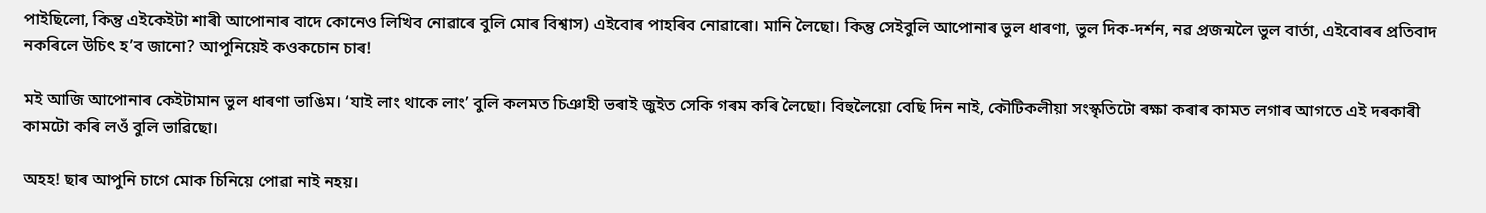পাইছিলো, কিন্তু এইকেইটা শাৰী আপোনাৰ বাদে কোনেও লিখিব নোৱাৰে বুলি মোৰ বিশ্বাস) এইবোৰ পাহৰিব নোৱাৰো। মানি লৈছো। কিন্তু সেইবুলি আপোনাৰ ভুল ধাৰণা, ভুল দিক-দৰ্শন, নৱ প্ৰজন্মলৈ ভুল বাৰ্তা, এইবোৰৰ প্ৰতিবাদ নকৰিলে উচিৎ হ’ব জানো? আপুনিয়েই কওকচোন চাৰ!

মই আজি আপোনাৰ কেইটামান ভুল ধাৰণা ভাঙিম। ‘যাই লাং থাকে লাং’ বুলি কলমত চিঞাহী ভৰাই জুইত সেকি গৰম কৰি লৈছো। বিহুলৈয়ো বেছি দিন নাই, কৌটিকলীয়া সংস্কৃতিটো ৰক্ষা কৰাৰ কামত লগাৰ আগতে এই দৰকাৰী কামটো কৰি লওঁ বুলি ভাৱিছো।

অহহ! ছাৰ আপুনি চাগে মোক চিনিয়ে পোৱা নাই নহয়।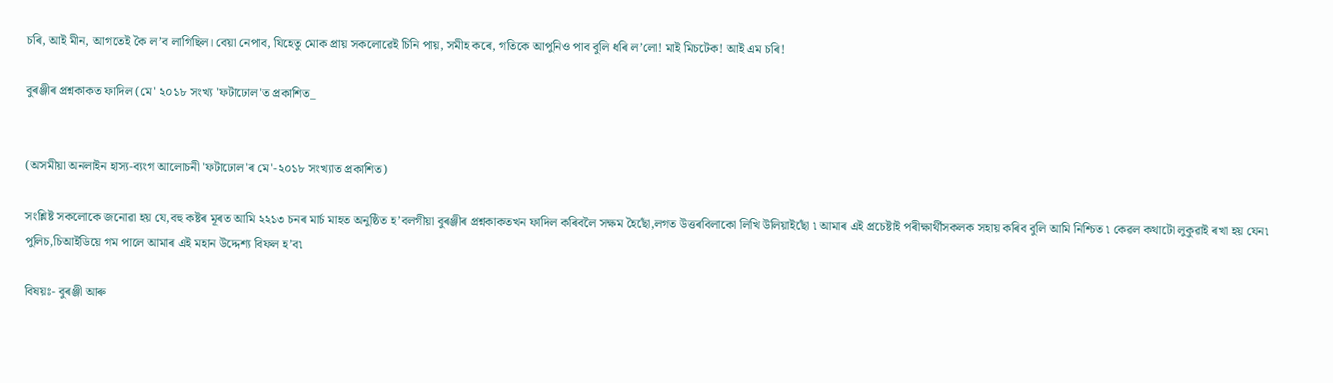চৰি, আই মীন, আগতেই কৈ ল’ব লাগিছিল। বেয়া নেপাব, যিহেতু মোক প্ৰায় সকলোৱেই চিনি পায়, সমীহ কৰে, গতিকে আপুনিও পাব বুলি ধৰি ল’লো! মাই মিচটেক! আই এম চৰি!

বুৰঞ্জীৰ প্ৰশ্নকাকত ফাদিল (মে' ২০১৮ সংখ্য 'ফটাঢোল'ত প্ৰকাশিত_


(অসমীয়া অনলাইন হাস্য-ব্যংগ আলোচনী 'ফটাঢোল'ৰ মে'-২০১৮ সংখ্যাত প্ৰকাশিত)

সংশ্লিষ্ট সকলোকে জনোৱা হয় যে,বহু কষ্টৰ মূৰত আমি ২২১৩ চনৰ মাৰ্চ মাহত অনুষ্ঠিত হ’বলগীয়া বুৰঞ্জীৰ প্ৰশ্নকাকতখন ফাদিল কৰিবলৈ সক্ষম হৈছোঁ,লগত উত্তৰবিলাকো লিখি উলিয়াইছোঁ ৷ আমাৰ এই প্ৰচেষ্টাই পৰীক্ষাৰ্থীসকলক সহায় কৰিব বুলি আমি নিশ্চিত ৷ কেৱল কথাটো লুকুৱাই ৰখা হয় যেন৷ পুলিচ,চিআইডিয়ে গম পালে আমাৰ এই মহান উদ্দেশ্য বিফল হ’ব৷

বিষয়ঃ- বুৰঞ্জী আৰু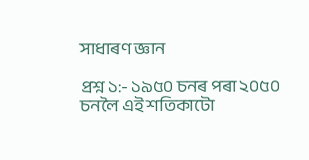সাধাৰণ জ্ঞান

প্ৰশ্ন ১:- ১৯৫০ চনৰ পৰা ২০৫০ চনলৈ এই শতিকাটো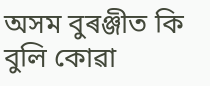অসম বুৰঞ্জীত কি বুলি কোৱা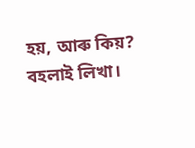হয়, আৰু কিয়? বহলাই লিখা।